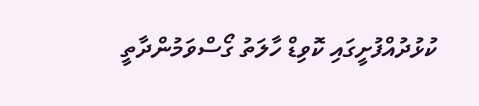ކުޅުދުއްފުށީގައި ކޮވިޑް ހާލަތު ގޯސްވަމުންދާތީ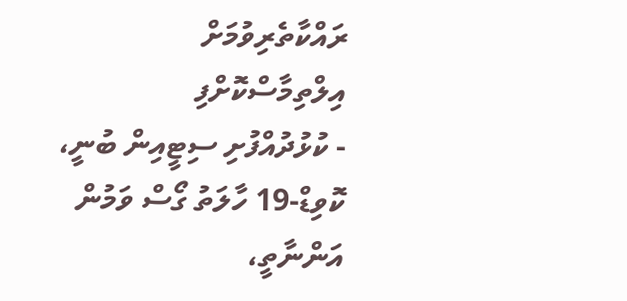ރައްކާތެރިވުމަށް އިލްތިމާސްކޮށްފި
- ކުޅުދުއްފުށި ސިޓީއިން ބުނީ، ކޮވިޑް-19 ހާލަތު ގޯސް ވަމުން އަންނާތީ،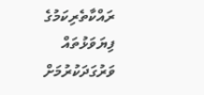ރައްކާތެރިކަމުގެ ފިޔަވަޅުތައް ވަރުގަދަކުރުމަށް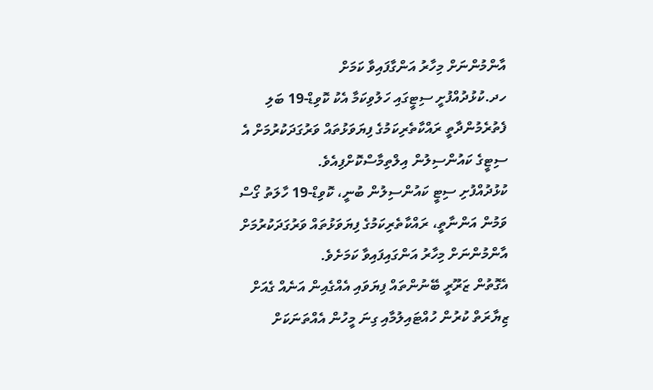އާންމުންނަށް މިހާރު އަންގާފައިވާ ކަމަށް
ހދ.ކުޅުދުއްފުށީ ސިޓީގައި ހަލުވިކަމާ އެކު ކޮވިޑް-19 ބަލި ފެތުރެމުންދާތީ ރައްކާތެރިކަމުގެ ފިޔަވަޅުތައް ވަރުގަދަކުރުމަށް އެ ސިޓީގެ ކައުންސިލުން އިލްތިމާސްކޮށްފިއެވެ.
ކުޅުދުއްފުށި ސިޓީ ކައުންސިލުން ބުނީ، ކޮވިޑް-19 ހާލަތު ގޯސް ވަމުން އަންނާތީ، ރައްކާތެރިކަމުގެ ފިޔަވަޅުތައް ވަރުގަދަކުރުމަށް އާންމުންނަށް މިހާރު އަންގައިފައިވާ ކަމަށެވެ.
އެގޮތުން ޒަރޫރީ ބޭނުންތައް ފިޔަވައި އެއްގެއިން އަނެއް ގެއަށް ޒިޔާރަތް ކުރުން ހުއްޓައިލުމާއި ގިނަ މީހުން އެއްތަނަކަށް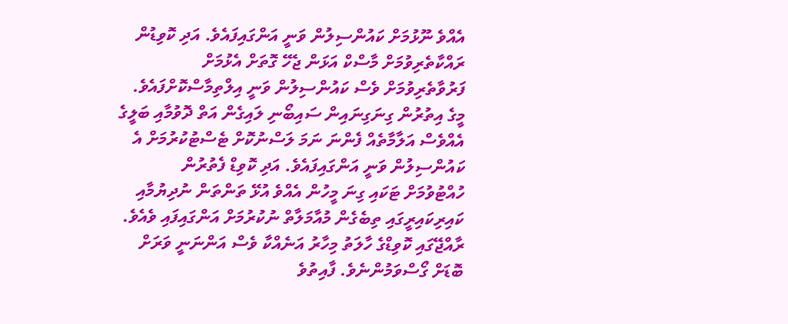އެއްވެ ނޫޅުމަށް ކައުންސިލުން ވަނީ އަންގައިފައެވެ. އަދި ކޮވިޑުން ރައްކާތެރިވުމަށް މާސްކް އަޅަން ޖެހޭ ގޮތަށް އެޅުމަށް ފަރުވާތެރިވުމަށް ވެސް ކައުންސިލުން ވަނީ އިލްތިމާސްކޮށްފައެވެ.
މީގެ އިތުރުން ގިނަގިނައިން ސައިބޯނި ލައިގެން އަތް ދޮވުމާއި ބަލީގެ އެއްވެސް އަލާމާތެއް ފެންނަ ނަމަ ލަސްނުކޮށް ޓެސްޓުކުރުމަށް އެ ކައުންސިލުން ވަނީ އަންގައިފައެވެ. އަދި ކޮވިޑް ފެތުރުން ހުއްޓުވުމަށް ޓަކައި ގިނަ މީހުން އެއްވެ އުޅޭ ތަންތަން ނުދިޔުމާއި ކައިރިކައިރީގައި ތިބެގެން މުއާމަލާތް ނުކުރުމަށް އަންގައިފައި ވެއެވެ.
ރާއްޖޭގައި ކޮވިޑްގެ ހާލަތު މިހާރު އަނެއްކާ ވެސް އަންނަނީ ވަރަށް ބޮޑަށް ގޯސްވަމުންނެވެ. ފާއިތުވެ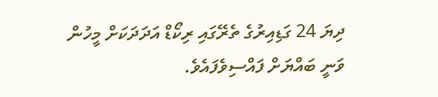ދިޔަ 24 ގަޑިއިރުގެ ތެރޭގައި ރިކޯޑް އަދަދަކަށް މީހުން ވަނީ ބައްޔަށް ފައްސިވެފައެވެ.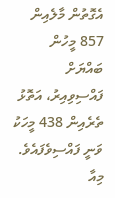އެގޮތުން މާލެއިން 857 މީހުން ބައްޔަށް ފައްސިވިއިރު، އަތޮޅު ތެރެއިން 438 މީހަކު ވަނީ ފައްސިވެފައެވެ. މިއާ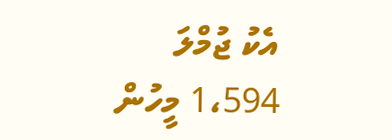އެކު ޖުމްލަ 1،594 މީހުން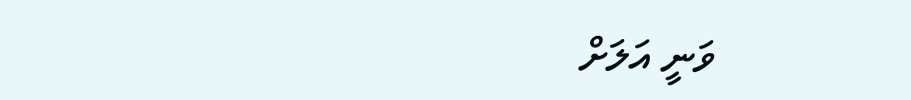ވަނީ އަލަށް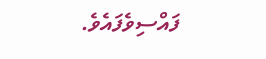ފައްސިވެފައެވެ.